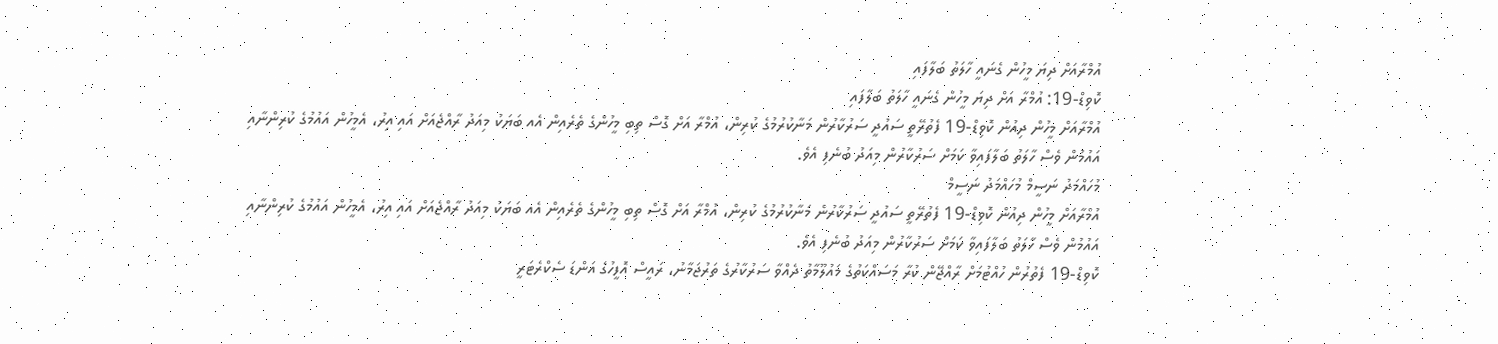އުމްރާއަށް ދިޔަ މީހުން ގެނައީ ހާލަތު ބަލާފައި
ކޮވިޑް-19: އުމްރާ އަށް ދިޔަ މީހުން ގެނައީ ހާލަތު ބަލާފައި
އުމްރާއަށް މީހުން ދިއުން ކޮވިޑް-19 ފެތުރޭތީ ސައުދީ ސަރުކާރުން މަނާކުރުމުގެ ކުރިން، އުމްރާ އަށް ގޮސް ތިބި މީހުންގެ ތެރެއިން އެއ ބަޔަކު މިއަދު ރާއްޖެއަށް އައި އިރު، އެމީހުން އައުމުގެ ކުރިންނާއި އައުމުން ވެސް ހާލަތު ބަލާފައިވާ ކަމަށް ސަރުކާރުން މިއަދު ބުނެފި އެވެ.
މުހައްމަދު ނަސީމް މުހައްމަދު ނަސީމް
އުމްރާއަށް މީހުން ދިއުން ކޮވިޑް-19 ފެތުރޭތީ ސައުދީ ސަރުކާރުން މަނާކުރުމުގެ ކުރިން، އުމްރާ އަށް ގޮސް ތިބި މީހުންގެ ތެރެއިން އެއ ބަޔަކު މިއަދު ރާއްޖެއަށް އައި އިރު، އެމީހުން އައުމުގެ ކުރިންނާއި އައުމުން ވެސް ހާލަތު ބަލާފައިވާ ކަމަށް ސަރުކާރުން މިއަދު ބުނެފި އެވެ.
ކޮވިޑް-19 ފެތުރުން ހުއްޓުމަށް ރާއްޖޭން ކުރާ މަސައްކަތުގެ މައުލޫމާތު ދެއްވާ ސަރުކާރުގެ ތަރުޖަމާނު، ރައީސް އޮފީހުގެ އަންޑަ ސެކްރެޓަރީ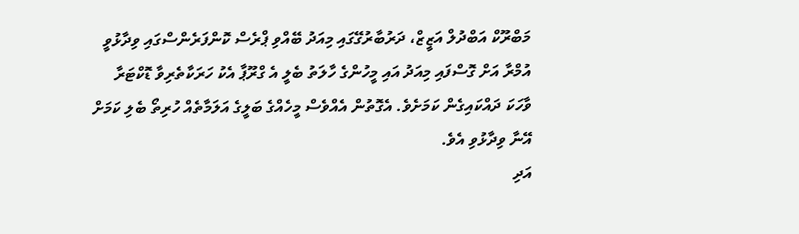މަބްރޫކް އަބްދުލް އަޒީޒް، ދަރުބާރުގޭގައި މިއަދު ބޭއްވި ޕްރެސް ކޮންފަރެންސްގައި ވިދާޅުވީ އުމްރާ އަށް ގޮސްފައި މިއަދު އައި މީހުންގެ ހާލަތު ބެލީ އެ ގްރޫޕާ އެކު ހަރަކާތެރިވާ ޑޮކްޓަރާ ވާހަކަ ދައްކައިގެން ކަމަށެވެ. އެގޮތުން އެއްވެސް މީހެއްގެ ބަލީގެ އަލަމާތެއް ހުރިތޯ ބެލި ކަމަށް އޭނާ ވިދާޅުވި އެވެ.
އަދި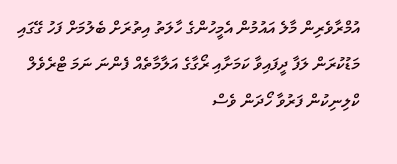އުމްރާވެރިން މާލެ އައުމުން އެމީހުންގެ ހާލަތު އިތުރަށް ބެލުމަށް ފަހު ގޭގައި މަޑުކުރަން ލަފާ ދީފައިވާ ކަމަށާއި ރޯގާގެ އަލާމާތެއް ފެންނަ ނަމަ ޓްރެވެލް ކްލިނިކުން ފަރުވާ ހޯދަން ވެސް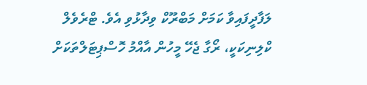ލަފާދީފައިވާ ކަމަށް މަބްރޫކް ވިދާޅުވި އެވެ. ޓްރެވެލް ކްލިނިކަކީ، ރޯގާ ޖެހޭ މީހުން އާއްމު ހޮސްޕިޓަލްތަކަށް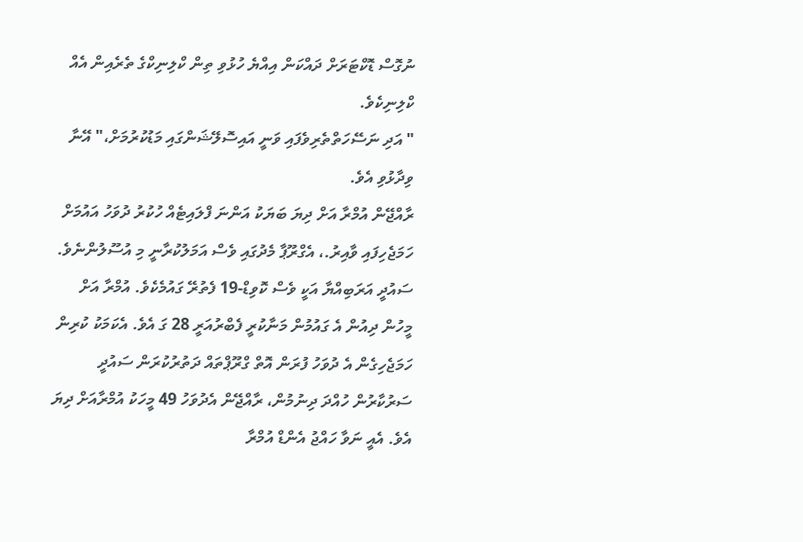ނުގޮސް ޑޮކްޓަރަށް ދައްކަން އިއްޔެ ހުޅުވި ތިން ކްލިނިކްގެ ތެރެއިން އެއް ކްލިނިކެވެ.
" އަދި ނަސޭހަތްތެރިވެފައި ވަނީ އައިސޮލޭޝަންގައި މަޑުކުރުމަށް،" އޭނާ ވިދާޅުވި އެވެ.
ރާއްޖޭން އުމްރާ އަށް ދިޔަ ބަޔަކު އަންނަ ފްލައިޓެއް ހުކުރު ދުވަހު އައުމަށް ހަމަޖެހިފައި ވާއިރު.، އެގްރޫޕާ މެދުގައި ވެސް އަމަލުކުރާނީ މި އުސޫލުންނެވެ.
ސައުދީ އަރަބިއްޔާ އަކީ ވެސް ކޮވިޑް-19 ފެތުރޭ ގައުމެކެވެ. އުމްރާ އަށް މީހުން ދިއުން އެ ގައުމުން މަނާކުރީ ފެބްރުއަރީ 28 ގަ އެވެ. އެކަމަކު ކުރިން ހަމަޖެހިގެން އެ ދުވަހު ފުރަން އޮތް ގްރޫޕްތައް ދަތުރުކުރަން ސައުދީ ސަރުކާރުން ހުއްދަ ދިނުމުން، ރާއްޖޭން އެދުވަހު 49 މީހަކު އުމްރާއަށް ދިޔަ އެވެ. އެއީ ނަވާ ހައްޖު އެންޑް އުމްރާ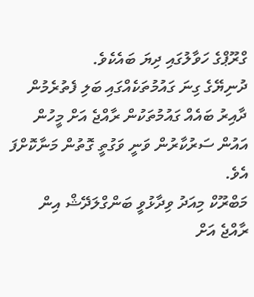ގްރޫޕްގެ ހަވާލުގައި ދިޔަ ބައެކެވެ.
ދުނިޔޭގެ ގިނަ ގައުމުތަކެއްގައި ބަލި ފެތުރެމުން ދާއިރު ބައެއް ގައުމުތަކުން ރާއްޖެ އަށް މީހުން އައުން ސަރުކާރުން ވަނީ ވަގުތީ ގޮތުން މަނާކޮށްފަ އެވެ.
މަބްރޫކް މިއަދު ވިދާޅުވީ ބަންގްލަދޭޝް އިން ރާއްޖެ އަށް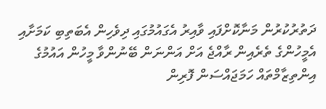ދަތުރުކުރުން މަނާކޮށްފައި ވާއިރު އެގައުމުގައި ދިވެހިން އެބަތިބި ކަމަށާއި އެމީހުންގެ ތެރެއިން ރާއްޖެ އަށް އަންނަން ބޭނުންވާ މީހުން އައުމުގެ އިންތިޒާމްތައް ހަމަޖައްސަން ފޮރިން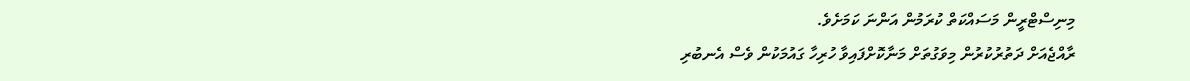މިނިސްޓްރީން މަސައްކަތް ކުރަމުން އަންނަ ކަމަށެވެ.
ރާއްޖެއަށް ދަތުރުކުރުން މިވަގުތަށް މަނާކޮށްފައިވާ ހުރިހާ ގައުމަކުން ވެސް އެނބުރި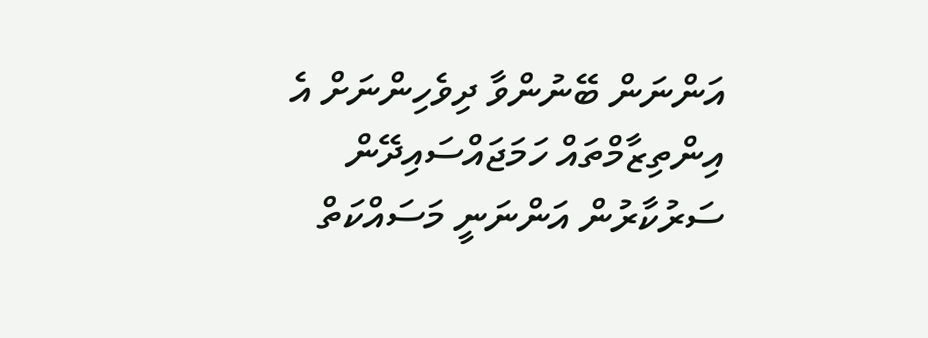އަންނަން ބޭނުންވާ ދިވެހިންނަށް އެ އިންތިޒާމްތައް ހަމަޖައްސައިދޭން ސަރުކާރުން އަންނަނީ މަސައްކަތް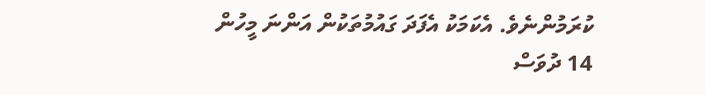ކުރަމުންނެވެ. އެކަމަކު އެފަދަ ގައުމުތަކުން އަންނަ މީހުން 14 ދުވަސް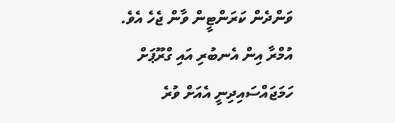ވަންދެން ކަރަންޓީން ވާން ޖެހެ އެވެ. އުމްރާ އިން އެނބުރި އައި ގްރޫޕަށް ހަމަޖައްސައިދިނީ އެއަށް ވުރެ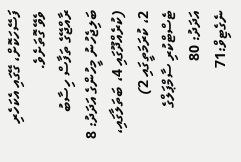ފަސޭހަކޮށް، ގޭގައި އެކަހެރި ވެވޭ ގޮތަށެވެ.
ރާއްޖޭގެ ތަފާސް ހިސާބު
ބަލިޖެހުނު މީހުންގެ އަދަދު: 8 (ކުރެއްދޫގައި 4، ބަތަލާގައި، 2، ކުރަމަތީގައި 2)
ޓެސްޓްކުރި ސާމްޕަލްގެ އަދަދު: 80
ނެގެޓިވް:71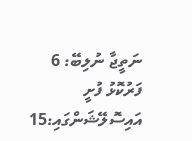ނަތީޖާ ނުލިބޭ: 6
ފަރުކޮޅު ފުށީ އައިސޮލޭޝަންގައި:15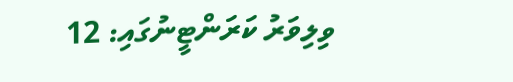ވިލިވަރު ކަރަންޓީނުގައި: 12